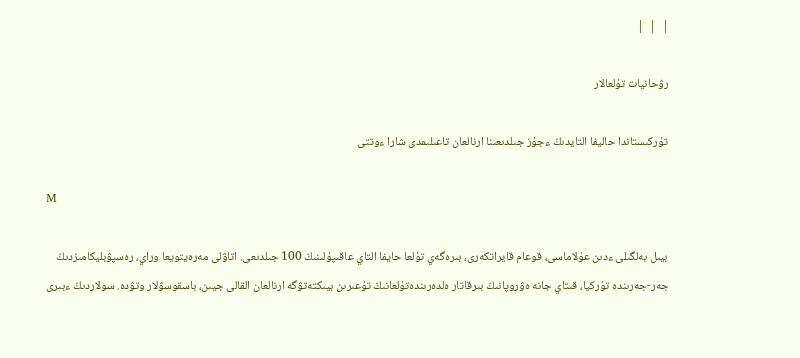|  |  |

رۋحانيات تۇلعالار

تۇركىستاندا حاليفا التايدىڭ ءجۇز جىلدىعىنا ارنالعان تاعىلىمدى شارا ءوتتى

M

بيىل بەلگىلى ءدىن عۇلاماسى، قوعام قايراتكەرى، بىرەگەي تۇلعا حايفا التاي عاقىپۇلىنىڭ 100 جىلدىعى. اتاۋلى مەرەيتويعا وراي، رەسپۋبليكامىزدىڭ جەر-جەرىندە تۇركيا، قىتاي جانە ەۋروپانىڭ بىرقاتار ەلدەرىندەتۇلعانىڭ تۇعىرىن بيىكتەتۋگە ارنالعان القالى جيىن، باسقوسۋلار وتۋدە. سولاردىڭ ءبىرى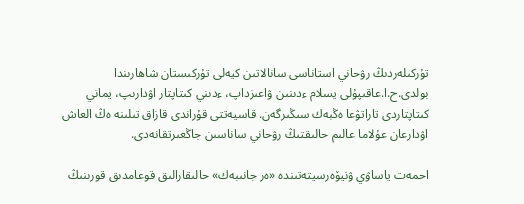تۇركىلەردىڭ رۋحاني استاناسى سانالاتىن كيەلى تۇركىستان شاھارىندا بولدى.ح.ا.عاقىپۇلى يسلام ءدىنىن ۋاعىزداپ، ءدىني كىتاپتار اۋدارىپ، يماني كىتاپتاردى تاراتۋعا ەڭبەك سىڭىرگەن. قاسيەتتى قۇراندى قازاق تىلىنە ەڭ العاش اۋدارعان عۇلاما عالىم حالىقتىڭ رۋحاني ساناسىن جاڭعىرتقانەدى.

احمەت ياساۋي ۋنيۆەرسيتەتىندە «ەر جانىبەك» حالىقارالىق قوعامدىق قورىنىڭ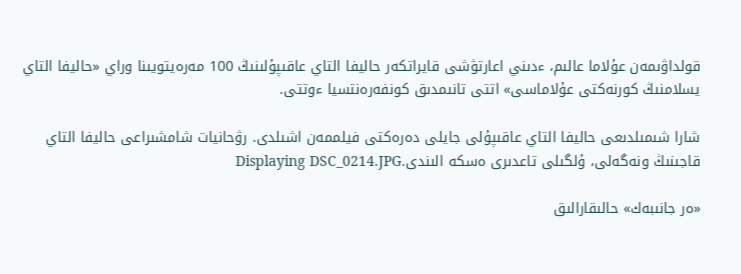قولداۋىمەن عۇلاما عالىم، ءدىني اعارتۋشى قايراتكەر حاليفا التاي عاقىپۇلىنىڭ 100 مەرەيتويىنا وراي «حاليفا التاي يسلامنىڭ كورنەكتى عۇلاماسى» اتتى تانىمدىق كونفەرەنتسيا ءوتتى.

شارا شىمىلدىعى حاليفا التاي عاقىپۇلى جايلى دەرەكتى فيلممەن اشىلدى. رۋحانيات شامشىراعى حاليفا التاي قاجىنىڭ ونەگەلى، ۇلگىلى تاعدىرى ەسكە الىندى.Displaying DSC_0214.JPG

«ەر جانىبەك» حالىقارالىق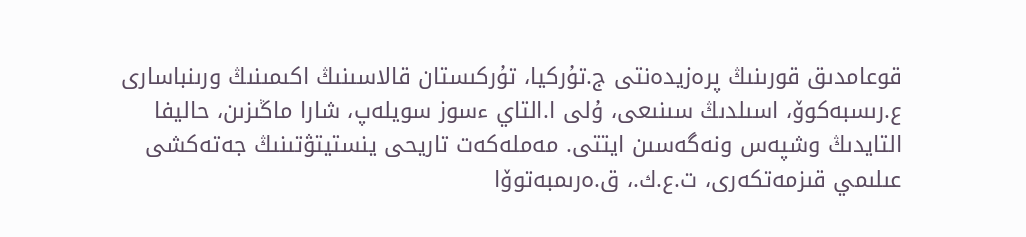قوعامدىق قورىنىڭ پرەزيدەنتى ج.تۇركيا، تۇركىستان قالاسىنىڭ اكىمىنىڭ ورىنباسارى ع.رىسبەكوۆ، اسىلدىڭ سىنىعى، ۇلى ا.التاي ءسوز سويلەپ، شارا ماڭىزىن، حاليفا التايدىڭ وشپەس ونەگەسىن ايتتى. مەملەكەت تاريحى ينستيتۋتىنىڭ جەتەكشى عىلىمي قىزمەتكەرى، ت.ع.ك.، ق.ەرىمبەتوۆا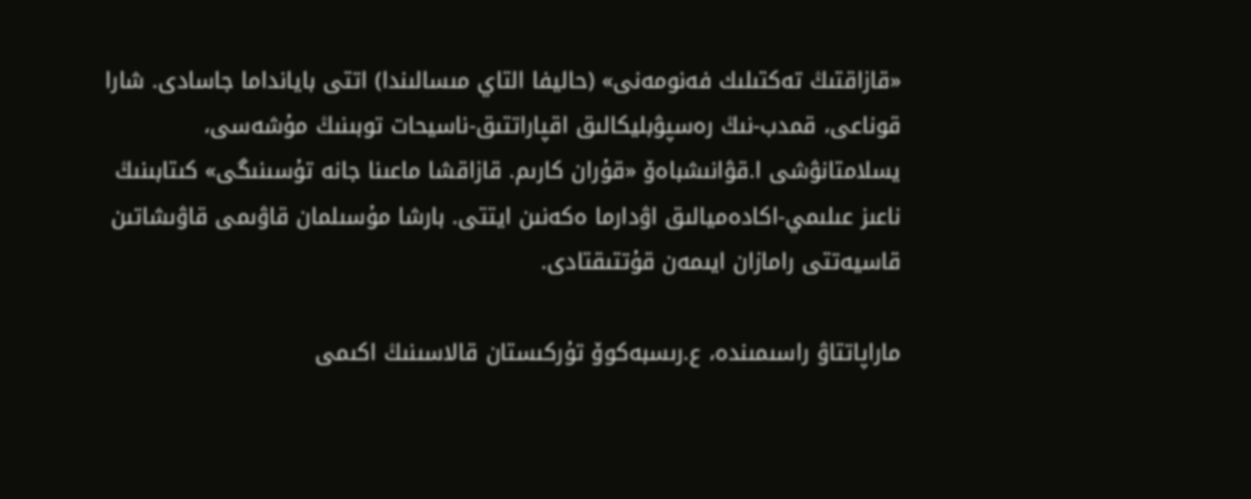«قازاقتىڭ تەكتىلىك فەنومەنى» (حاليفا التاي مىسالىندا) اتتى بايانداما جاسادى. شارا قوناعى، قمدب-نىڭ رەسپۋبليكالىق اقپاراتتىق-ناسيحات توبىنىڭ مۇشەسى، يسلامتانۋشى ا.قۋانىشباەۆ «قۇران كارىم. قازاقشا ماعىنا جانە تۇسىنىگى» كىتابىنىڭ ناعىز عىلىمي-اكادەميالىق اۋدارما ەكەنىن ايتتى. بارشا مۇسىلمان قاۋىمى قاۋىشاتىن قاسيەتتى رامازان ايىمەن قۇتتىقتادى.

ماراپاتتاۋ راسىمىندە، ع.رىسبەكوۆ تۇركىستان قالاسىنىڭ اكىمى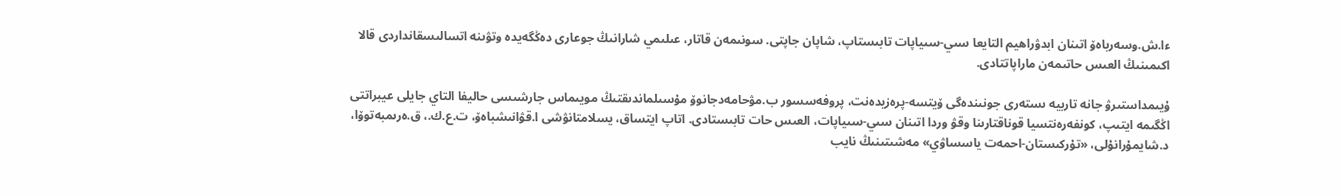ءا.ش.وسەرباەۆ اتىنان ابدۋراھيم التايعا سىي-سىياپات تابىستاپ، شاپان جاپتى. سونىمەن قاتار، عىلىمي شارانىڭ جوعارى دەڭگەيدە وتۋىنە اتسالىسقانداردى قالا اكىمىنىڭ العىس حاتىمەن ماراپاتتادى.

ۇيىمداستىرۋ جانە تاربيە ىستەرى جونىندەگى ۆيتسە-پرەزيدەنت، پروفەسسور ب.مۋحامەدجانوۆ مۇسىلماندىقتىڭ مويىماس جارشىسى حاليفا التاي جايلى عيبراتتى اڭگىمە ايتىپ، كونفەرەنتسيا قوناقتارىنا وقۋ وردا اتىنان سىي-سىياپات، العىس حات تابىستادى. اتاپ ايتساق، يسلامتانۋشى ا.قۋانىشباەۆ، ت.ع.ك.، ق.ەرىمبەتوۆا، د.شايمۇرانۇلى، «تۇركىستان-احمەت ياسساۋي» مەشىتىنىڭ نايب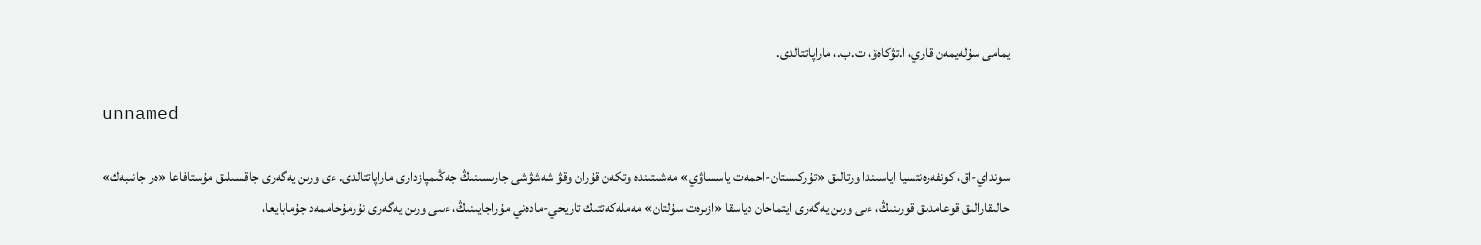يمامى سۇلەيمەن قاري، ا.تۋكاەۆ، ت.ب.، ماراپاتتالدى.

unnamed

سونداي-اق، كونفەرەنتسيا اياسىندا ورتالىق «تۇركىستان-احمەت ياسساۋي» مەشىتىندە وتكەن قۇران وقۋ شەشۋشى جارىسىنىڭ جەڭىمپازدارى ماراپاتتالدى. ءى ورىن يەگەرى جاقسىلىق مۇستافاعا «ەر جانىبەك» حالىقارالىق قوعامدىق قورىنىڭ، ءىى ورىن يەگەرى ايتماحان دياسقا «ازىرەت سۇلتان» مەملەكەتتىك تاريحي-مادەني مۇراجايىنىڭ، ءىىى ورىن يەگەرى نۇرمۇحاممەد جۇمابايعا،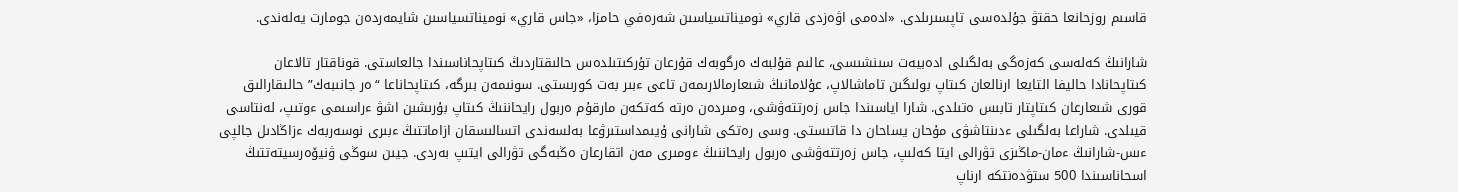قاسىم روزحانعا حقتۋ جۇلدەسى تاپسىرىلدى. «ادەمى اۋەزدى قاري» نوميناتسياسىن شەرەفي حامزا، «جاس قاري» نوميناتسياسىن شايمەردەن جومارت يەلەندى.

شارانىڭ كەلەسى كەزەگى بەلگىلى ادەبيەت سىنشىسى، عالىم قۇلبەك ەرگوبەك قۇرعان تۇركىتىلدەس حالىقتاردىڭ كىتاپحاناسىندا جالعاستى. قوناقتار تالاعان كىتاپحانادا حاليفا التايعا ارنالعان كىتاپ بولىگىن تاماشالاپ، عۇلامانىڭ شىعارمالارىمەن تاعى ءبىر بەت كورىستى. سونىمەن بىرگە، كىتاپحاناعا “ەر جانىبەك” حالىقارالىق قورى شىعارعان كىتاپتار تابىس ەتىلدى. شارا اياسىندا جاس زەرتتەۋشى، ومىردەن ەرتە كەتكەن مارقۇم ەربول رايحاننىڭ كىتاپ بۇرىشىن اشۋ ءراسىمى ءوتىپ، لەنتاسى قيىلدى. شاراعا بەلگىلى ءدىنتاشۋى مۇحان يساحان دا قاتىستى. وسى رەتكى شارانى ۇيىمداستىرۋعا بەلسەندى اتسالىسقان ازاماتتىڭ ءبىرى نوسەربەك ءزاڭادىل جالپى ءىس-شارانىڭ ءمان-ماڭىزى تۋرالى ايتا كەلىپ، جاس زەرتتەۋشى ەربول رايحاننىڭ ءومىرى مەن اتقارعان ەڭبەگى تۋرالى ايتىپ بەردى. جيىن سوڭى ۋنيۆەرسيتەتتىڭ اسحاناسىندا 500 ستۋدەنتكە ارناپ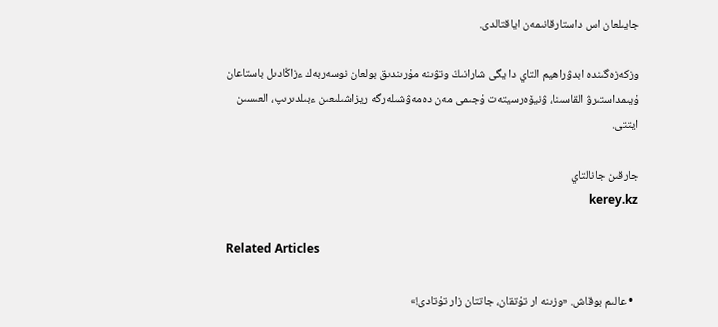جايىلعان اس داستارقانىمەن اياقتالدى.

وزكەزەگىندە ابدۋراھيم التاي دا يگى شارانىڭ وتۋىنە مۇرىندىق بولعان نوسەربەك ءزاڭادىل باستاعان ۇيىمداستىرۋ القاسىنا، ۋنيۆەرسيتەت ۇجىمى مەن دەمەۋشىلەرگە ريزاشىلىعىن ءبىلدىرىپ، العىسىن ايتتى.

جارقىن جانالتاي                                                                                                                                                                                                                     kerey.kz

Related Articles

  • عالىم بوقاش. «وزىنە ار تۇتقان، جاتتان زار تۇتادى!»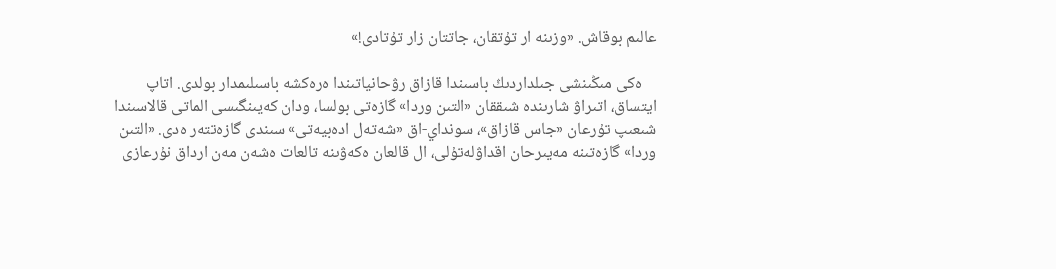عالىم بوقاش. «وزىنە ار تۇتقان، جاتتان زار تۇتادى!»

    ەكى مىڭىنشى جىلداردىڭ باسىندا قازاق رۋحانياتىندا ەرەكشە باسىلىمدار بولدى. اتاپ ايتساق، اتىراۋ شارىندە شىققان «التىن وردا» گازەتى بولسا، ودان كەيىنگىسى الماتى قالاسىندا شىعىپ تۇرعان «جاس قازاق»، سونداي-اق «شەتەل ادەبيەتى» سىندى گازەتتەر ەدى. «التىن وردا» گازەتىنە مەيىرحان اقداۋلەتۇلى، ال قالعان ەكەۋىنە تالعات ەشەن مەن ارداق نۇرعازى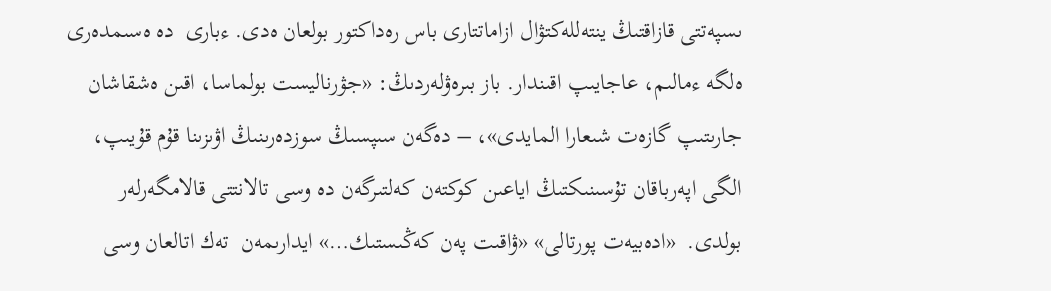ىسپەتتى قازاقتىڭ ينتەللەكتۋال ازاماتتارى باس رەداكتور بولعان ەدى. ءبارى  دە ەسىمدەرى ەلگە ءمالىم، عاجايىپ اقىندار. باز بىرەۋلەردىڭ: «جۋرناليست بولماسا، اقىن ەشقاشان جارىتىپ گازەت شىعارا المايدى»، – دەگەن سىپسىڭ سوزدەرىنىڭ اۋىزىنا قۇم قۇيىپ، الگى اپەرباقان تۇسىنىكتىڭ اياعىن كوكتەن كەلتىرگەن دە وسى تالانتتى قالامگەرلەر بولدى.  «ادەبيەت پورتالى» «ۋاقىت پەن كەڭىستىك…» ايدارىمەن  تەك اتالعان وسى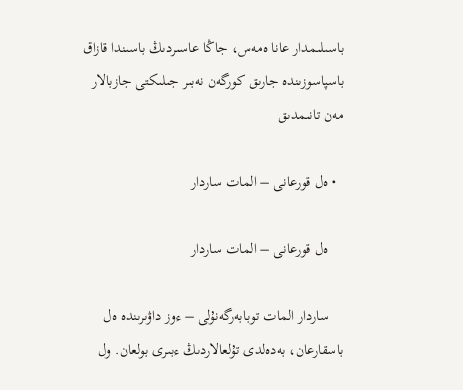باسىلىمدار عانا ەمەس، جاڭا عاسىردىڭ باسىندا قازاق باسپاسوزىندە جارىق كورگەن نەبىر جىلىكتى جازبالار مەن تانىمدىق

  • ەل قورعانى – المات ساردار

    ەل قورعانى – المات ساردار

    ساردار المات توبابەرگەنۇلى – ءوز داۋىرىندە ەل باسقارعان، بەدەلدى تۇلعالاردىڭ ءبىرى بولعان. ول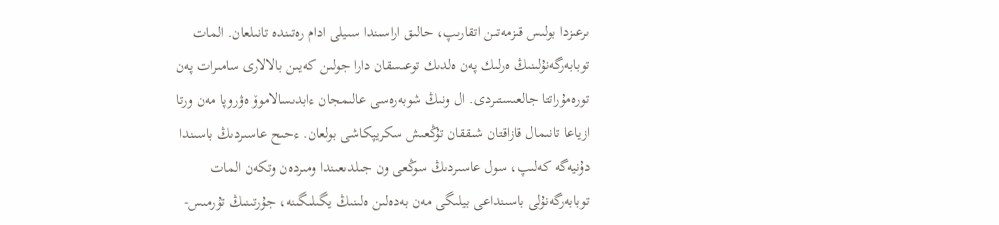ىرعىزدا بولىس قىزمەتىن اتقارىپ، حالىق اراسىندا سىيلى ادام رەتىندە تانىلعان. المات توبابەرگەنۇلىنىڭ ەرلىك پەن ەلدىك توعىسقان دارا جولىن كەيىن بالالارى سامىرات پەن تورەمۇراتتا جالعىستىردى. ال ونىڭ شوبەرەسى عالىمجان ءابدىسالاموۆ ەۋروپا مەن ورتا ازياعا تانىمال قازاقتان شىققان تۇڭعىش سكريپكاشى بولعان. ءحىح عاسىردىڭ باسىندا دۇنيەگە كەلىپ، سول عاسىردىڭ سوڭعى ون جىلدىعىندا ومىردەن وتكەن المات توبابەرگەنۇلى باسىنداعى بيلىگى مەن بەدەلىن ەلىنىڭ يگىلىگىنە، جۇرتىنىڭ تۇرمىس-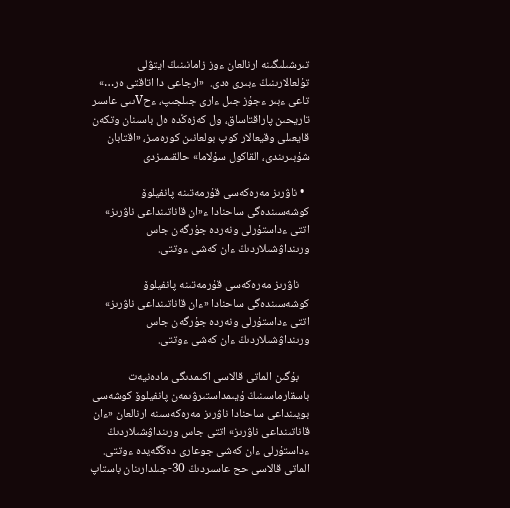تىرشىلىگىنە ارنالعان ءوز زامانىنىڭ ايتۋلى تۇلعالارىنىڭ ءبىرى ەدى.  «ارجاعى دا اتاقتى ەر…» تاعى ءبىر ءجۇز جىل ءارى جىلجىپ، ءحVىىى عاسىر تاريحىن پاراقتاساق، ول كەزەڭدە ەل باسىنان وتكەن قايعىلى وقيعالار كوپ بولعانىن كورەمىز، «اقتابان شۇبىرىندى، القاكول سۇلاما» حالقىمىزدى

  • ناۋرىز مەرەكەسى قۇرمەتىنە پانفيلوۆ كوشەسىندەگى ساحنادا ء«ان قاناتىنداعى ناۋرىز» اتتى ءداستۇرلى ونەردە جۇرگەن جاس ورىنداۋشىلاردىڭ ءان كەشى ءوتتى.

    ناۋرىز مەرەكەسى قۇرمەتىنە پانفيلوۆ كوشەسىندەگى ساحنادا «ءان قاناتىنداعى ناۋرىز» اتتى ءداستۇرلى ونەردە جۇرگەن جاس ورىنداۋشىلاردىڭ ءان كەشى ءوتتى.

    بۇگىن الماتى قالاسى اكىمدىگى مادەنيەت باسقارماسىنىڭ ۇيىمداستىرۋىمەن پانفيلوۆ كوشەسى بويىنداعى ساحنادا ناۋرىز مەرەكەسىنە ارنالعان «ءان قاناتىنداعى ناۋرىز» اتتى جاس ورىنداۋشىلاردىڭ ءداستۇرلى ءان كەشى جوعارى دەڭگەيدە ءوتتى. الماتى قالاسى حح عاسىردىڭ 30-جىلدارىنان باستاپ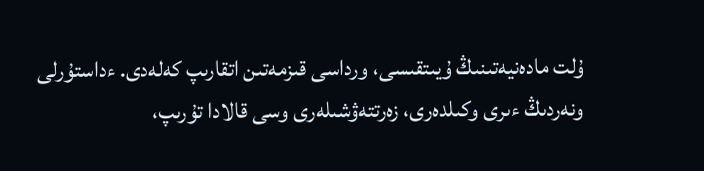ۇلت مادەنيەتىنىڭ ۇيىتقىسى، ورداسى قىزمەتىن اتقارىپ كەلەدى. ءداستۇرلى ونەردىڭ ءىرى وكىلدەرى، زەرتتەۋشىلەرى وسى قالادا تۇرىپ،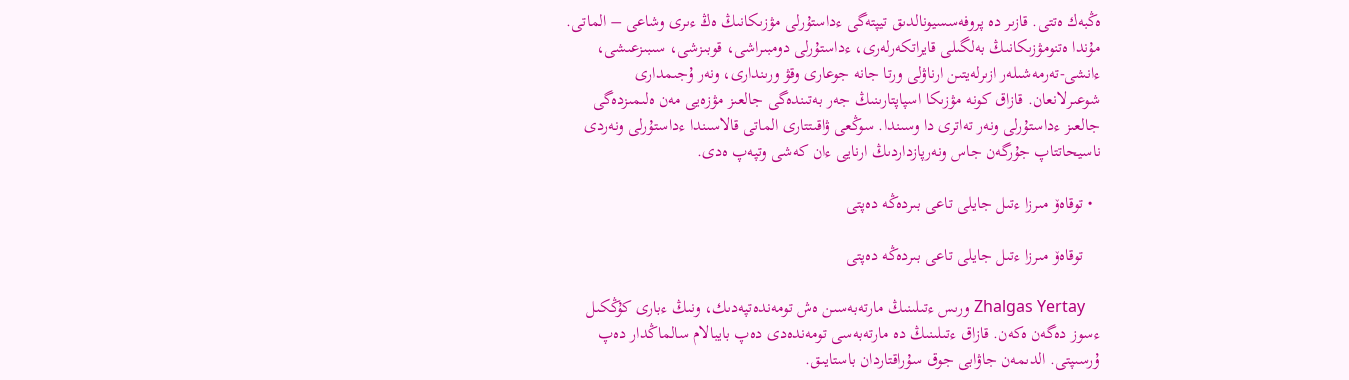ەڭبەك ەتتى. قازىر دە پروفەسسيونالدىق تيپتەگى ءداستۇرلى مۋزىكانىڭ ەڭ ءىرى وشاعى – الماتى. مۇندا ەتنومۋزىكانىڭ بەلگىلى قايراتكەرلەرى، ءداستۇرلى دومبىراشى، قوبىزشى، سىبىزعىشى، ءانشى-تەرمەشىلەر ازىرلەيتىن ارناۋلى ورتا جانە جوعارى وقۋ ورىندارى، ونەر ۇجىمدارى شوعىرلانعان. قازاق كونە مۋزىكا اسپاپتارىنىڭ جەر بەتىندەگى جالعىز مۋزەيى مەن ەلىمىزدەگى جالعىز ءداستۇرلى ونەر تەاترى دا وسىندا. سوڭعى ۋاقىتتارى الماتى قالاسىندا ءداستۇرلى ونەردى ناسيحاتتاپ جۇرگەن جاس ونەرپازداردىڭ ارنايى ءان كەشى وتپەپ ەدى.

  • توقاەۆ مىرزا ءتىل جايلى تاعى بىردەڭە دەپتى

    توقاەۆ مىرزا ءتىل جايلى تاعى بىردەڭە دەپتى

    Zhalgas Yertay ورىس ءتىلىنىڭ مارتەبەسىن ەش تومەندەتپەدىك، ونىڭ ءبارى كۇڭكىل ءسوز دەگەن ەكەن. قازاق ءتىلىنىڭ دە مارتەبەسى تومەندەدى دەپ بايبالام سالماڭدار دەپ ۇرسىپتى. الدىمەن جاۋابى جوق سۇراقتاردان باستايىق.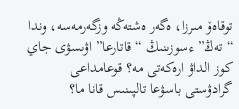توقاەۆ مىرزا، ەگەر ەشتەڭە وزگەرمەسە، وندا “تەڭ” ءسوزىنىڭ “قاتارعا” اۋىسۋى جاي كوز الداۋ ارەكەتى مە؟ قوعامداعى گرادۋستى باسۋعا تالپىنىس قانا ما؟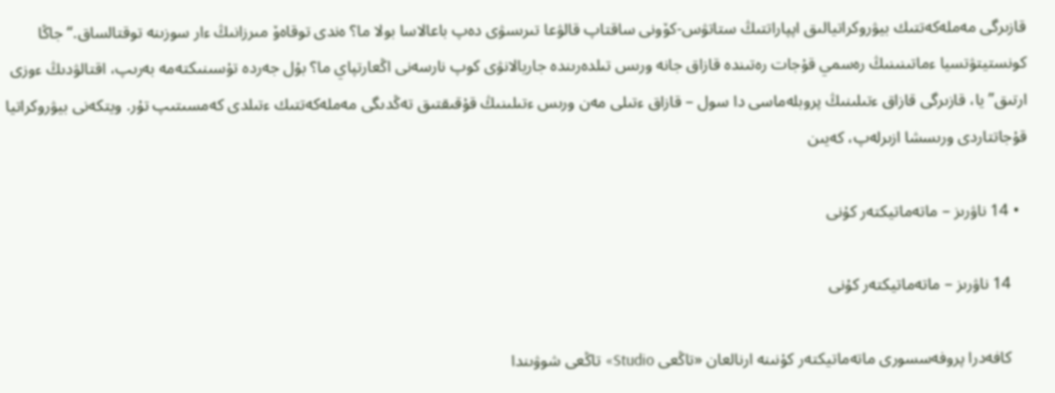قازىرگى مەملەكەتتىك بيۋروكراتيالىق اپپاراتتىڭ ستاتۋس-كۆونى ساقتاپ قالۋعا تىرىسۋى دەپ باعالاسا بولا ما؟ ەندى توقاەۆ مىرزانىڭ ءار سوزىنە توقتالساق.“جاڭا كونستيتۋتسيا ءماتىنىنىڭ رەسمي قۇجات رەتىندە قازاق جانە ورىس تىلدەرىندە جاريالانۋى كوپ نارسەنى اڭعارتپاي ما؟ بۇل جەردە تۇسىنىكتەمە بەرىپ، اقتالۋدىڭ ءوزى ارتىق”يا، قازىرگى قازاق ءتىلىنىڭ پروبلەماسى دا سول – قازاق ءتىلى مەن ورىس ءتىلىنىڭ قۇقىقتىق تەڭدىگى مەملەكەتتىك ءتىلدى كەمسىتىپ تۇر. ويتكەنى بيۋروكراتيا قۇجاتتاردى ورىسشا ازىرلەپ، كەيىن

  • 14 ناۋرىز – ماتەماتيكتەر كۇنى

    14 ناۋرىز – ماتەماتيكتەر كۇنى

    كافەدرا پروفەسسورى ماتەماتيكتەر كۇنىنە ارنالعان «تاڭعى Studio» تاڭعى شوۋىندا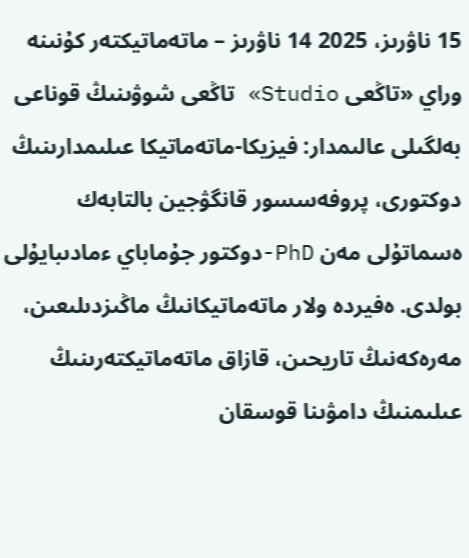15 ناۋرىز، 2025 14 ناۋرىز – ماتەماتيكتەر كۇنىنە وراي «تاڭعى Studio» تاڭعى شوۋىنىڭ قوناعى بەلگىلى عالىمدار: فيزيكا-ماتەماتيكا عىلىمدارىنىڭ دوكتورى، پروفەسسور قانگۋجين بالتابەك ەسماتۇلى مەن PhD-دوكتور جۇماباي ءمادىبايۇلى بولدى. ەفيردە ولار ماتەماتيكانىڭ ماڭىزدىلىعىن، مەرەكەنىڭ تاريحىن، قازاق ماتەماتيكتەرىنىڭ عىلىمنىڭ دامۋىنا قوسقان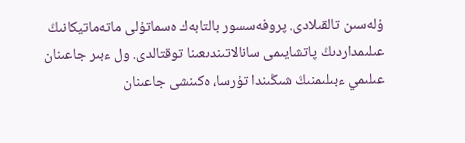ۇلەسىن تالقىلادى. پروفەسسور بالتابەك ەسماتۇلى ماتەماتيكانىڭ عىلىمداردىڭ پاتشايىمى سانالاتىندىعىنا توقتالدى. ول ءبىر جاعىنان عىلىمي ءبىلىمنىڭ شىڭىندا تۇرسا، ەكىنشى جاعىنان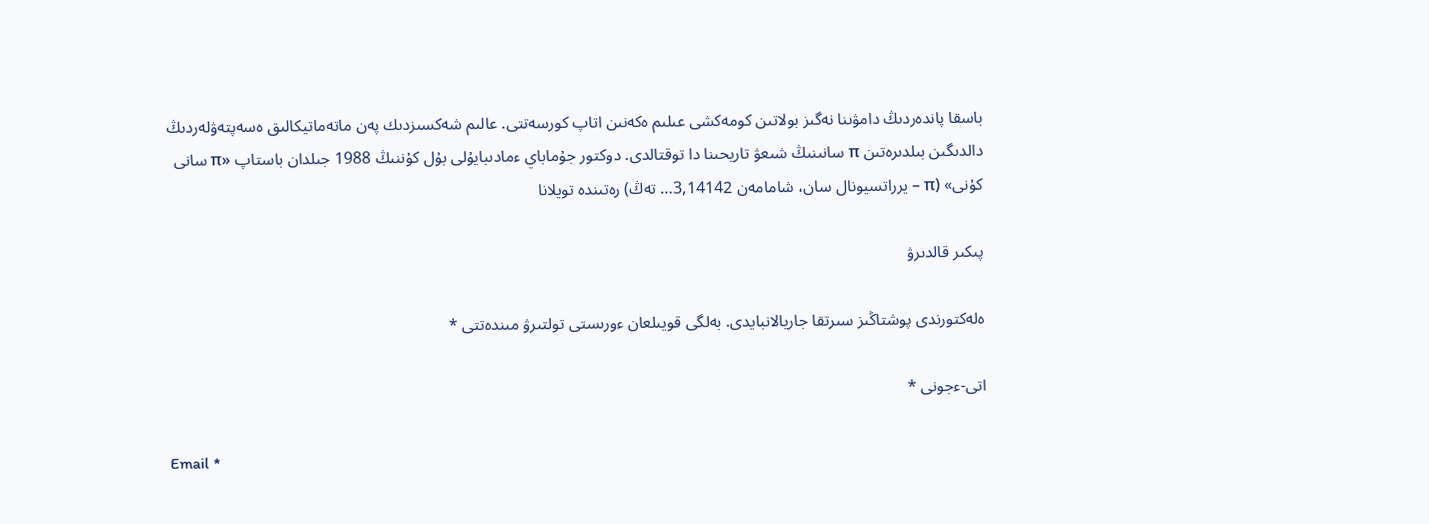باسقا پاندەردىڭ دامۋىنا نەگىز بولاتىن كومەكشى عىلىم ەكەنىن اتاپ كورسەتتى. عالىم شەكسىزدىك پەن ماتەماتيكالىق ەسەپتەۋلەردىڭ دالدىگىن بىلدىرەتىن π سانىنىڭ شىعۋ تاريحىنا دا توقتالدى. دوكتور جۇماباي ءمادىبايۇلى بۇل كۇننىڭ 1988 جىلدان باستاپ «π سانى كۇنى» (π – يرراتسيونال سان، شامامەن 3,14142… تەڭ) رەتىندە تويلانا

پىكىر قالدىرۋ

ەلەكتورندى پوشتاڭىز سىرتقا جاريالانبايدى. بەلگى قويىلعان ءورىستى تولتىرۋ مىندەتتى *

اتى-ءجونى *

Email *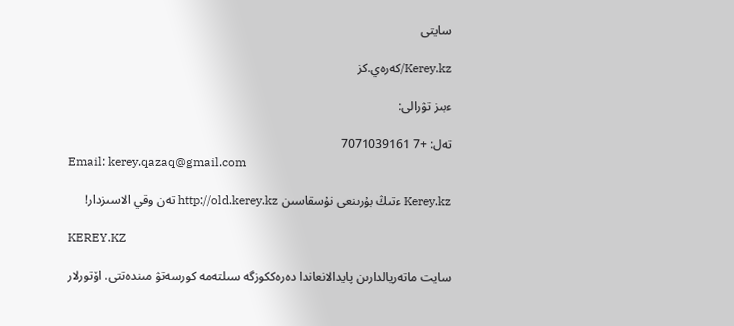سايتى

Kerey.kz/كەرەي.كز

ءبىز تۋرالى:

تەل: +7 7071039161
Email: kerey.qazaq@gmail.com

Kerey.kz ءتىڭ بۇرىنعى نۇسقاسىن http://old.kerey.kz تەن وقي الاسىزدار!

KEREY.KZ

سايت ماتەريالدارىن پايدالانعاندا دەرەككوزگە سىلتەمە كورسەتۋ مىندەتتى. اۆتورلار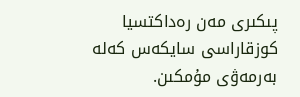پىكىرى مەن رەداكتسيا كوزقاراسى سايكەس كەلە بەرمەۋى مۇمكىن.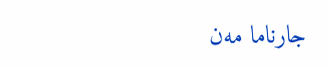جارناما مەن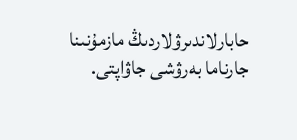حابارلاندىرۋلاردىڭ مازمۇنىنا جارناما بەرۋشى جاۋاپتى.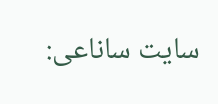سايت ساناعى: